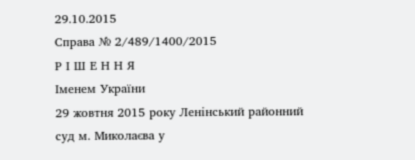29.10.2015
Справа № 2/489/1400/2015
Р І Ш Е Н Н Я
Іменем України
29 жовтня 2015 року Ленінський районний суд м. Миколаєва у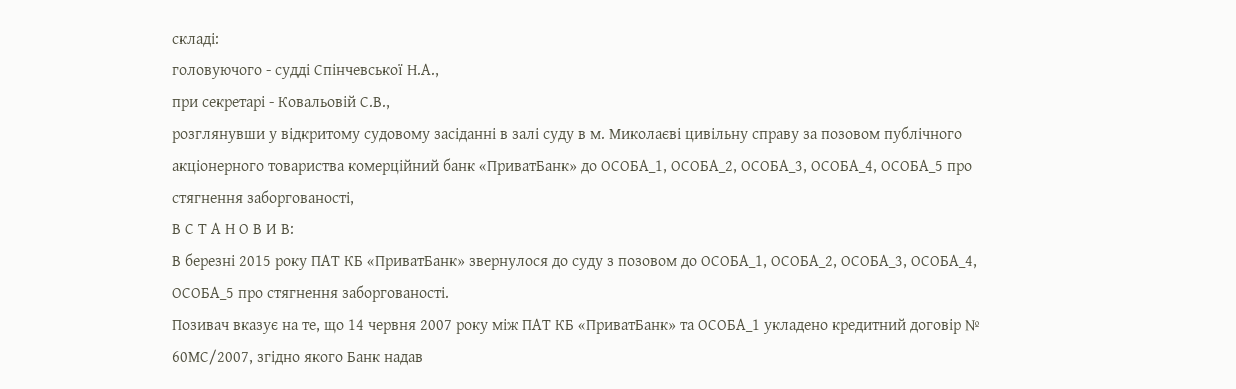складі:
головуючого - судді Спінчевської Н.А.,
при секретарі - Ковальовій С.В.,
розглянувши у відкритому судовому засіданні в залі суду в м. Миколаєві цивільну справу за позовом публічного акціонерного товариства комерційний банк «ПриватБанк» до ОСОБА_1, ОСОБА_2, ОСОБА_3, ОСОБА_4, ОСОБА_5 про стягнення заборгованості,
В С Т А Н О В И В:
В березні 2015 року ПАТ КБ «ПриватБанк» звернулося до суду з позовом до ОСОБА_1, ОСОБА_2, ОСОБА_3, ОСОБА_4, ОСОБА_5 про стягнення заборгованості.
Позивач вказує на те, що 14 червня 2007 року між ПАТ КБ «ПриватБанк» та ОСОБА_1 укладено кредитний договір № 60МС/2007, згідно якого Банк надав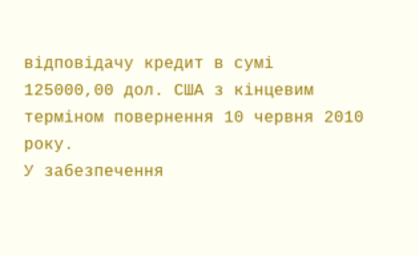відповідачу кредит в сумі 125000,00 дол. США з кінцевим терміном повернення 10 червня 2010 року.
У забезпечення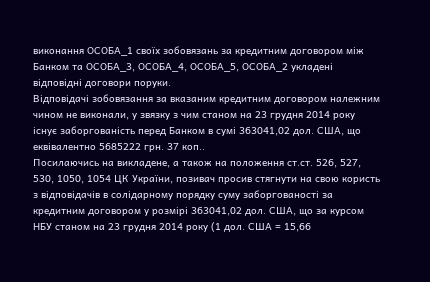виконання ОСОБА_1 своїх зобовязань за кредитним договором між Банком та ОСОБА_3, ОСОБА_4, ОСОБА_5, ОСОБА_2 укладені відповідні договори поруки.
Відповідачі зобовязання за вказаним кредитним договором належним чином не виконали, у звязку з чим станом на 23 грудня 2014 року існує заборгованість перед Банком в сумі 363041,02 дол. США, що еквівалентно 5685222 грн. 37 коп..
Посилаючись на викладене, а також на положення ст.ст. 526, 527, 530, 1050, 1054 ЦК України, позивач просив стягнути на свою користь з відповідачів в солідарному порядку суму заборгованості за кредитним договором у розмірі 363041,02 дол. США, що за курсом НБУ станом на 23 грудня 2014 року (1 дол. США = 15,66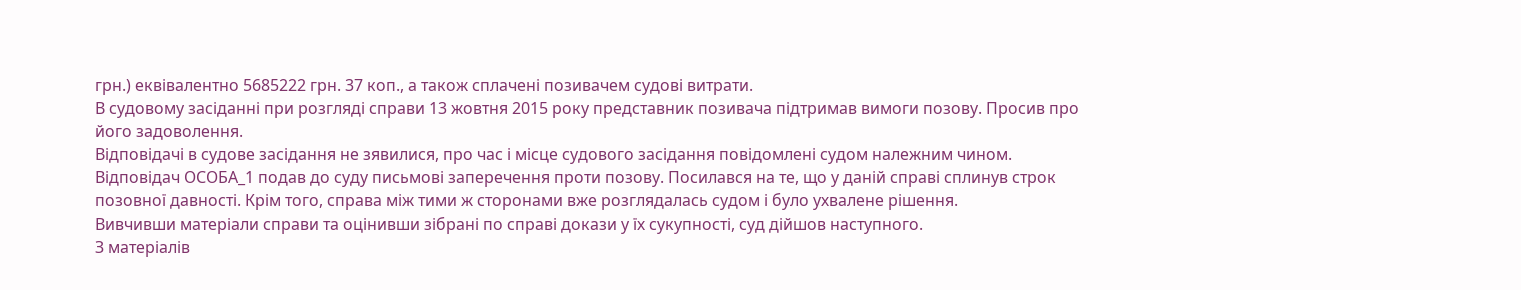грн.) еквівалентно 5685222 грн. 37 коп., а також сплачені позивачем судові витрати.
В судовому засіданні при розгляді справи 13 жовтня 2015 року представник позивача підтримав вимоги позову. Просив про його задоволення.
Відповідачі в судове засідання не зявилися, про час і місце судового засідання повідомлені судом належним чином.
Відповідач ОСОБА_1 подав до суду письмові заперечення проти позову. Посилався на те, що у даній справі сплинув строк позовної давності. Крім того, справа між тими ж сторонами вже розглядалась судом і було ухвалене рішення.
Вивчивши матеріали справи та оцінивши зібрані по справі докази у їх сукупності, суд дійшов наступного.
З матеріалів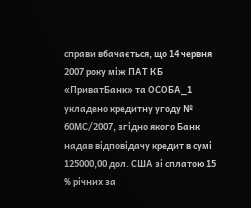справи вбачається, що 14 червня 2007 року між ПАТ КБ «ПриватБанк» та ОСОБА_1 укладено кредитну угоду № 60МС/2007, згідно якого Банк надав відповідачу кредит в сумі 125000,00 дол. США зі сплатою 15 % річних за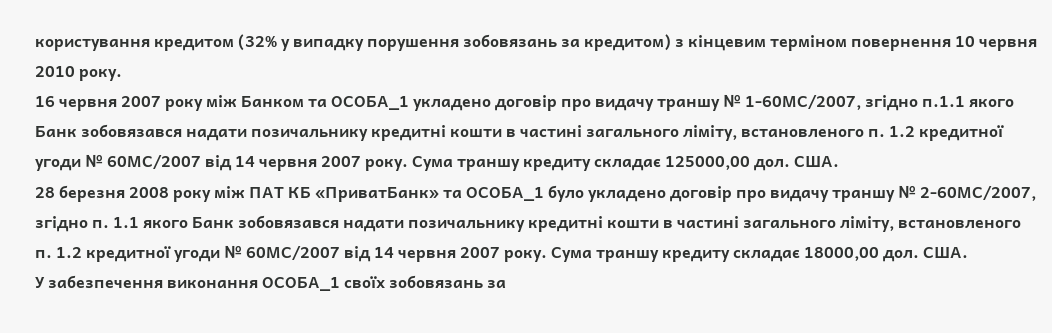користування кредитом (32% у випадку порушення зобовязань за кредитом) з кінцевим терміном повернення 10 червня 2010 року.
16 червня 2007 року між Банком та ОСОБА_1 укладено договір про видачу траншу № 1-60МС/2007, згідно п.1.1 якого Банк зобовязався надати позичальнику кредитні кошти в частині загального ліміту, встановленого п. 1.2 кредитної угоди № 60МС/2007 від 14 червня 2007 року. Сума траншу кредиту складає 125000,00 дол. США.
28 березня 2008 року між ПАТ КБ «ПриватБанк» та ОСОБА_1 було укладено договір про видачу траншу № 2-60МС/2007, згідно п. 1.1 якого Банк зобовязався надати позичальнику кредитні кошти в частині загального ліміту, встановленого п. 1.2 кредитної угоди № 60МС/2007 від 14 червня 2007 року. Сума траншу кредиту складає 18000,00 дол. США.
У забезпечення виконання ОСОБА_1 своїх зобовязань за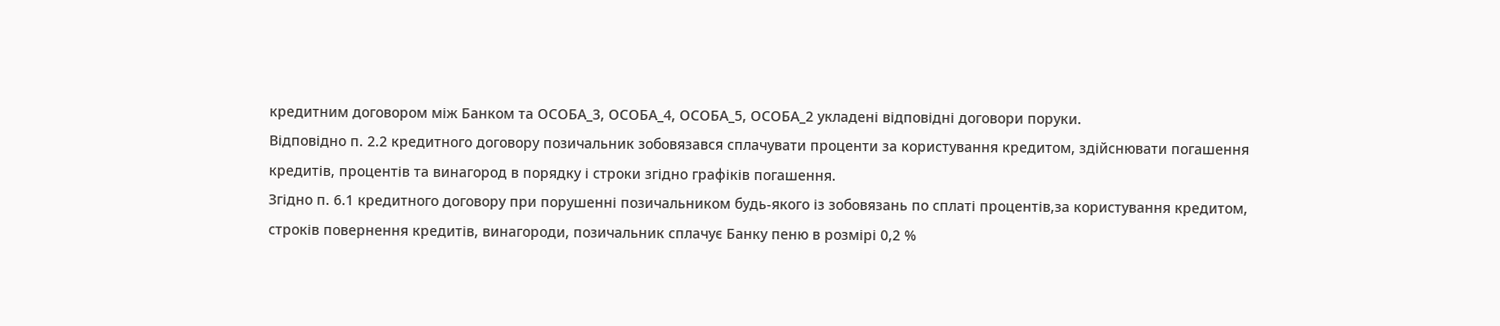кредитним договором між Банком та ОСОБА_3, ОСОБА_4, ОСОБА_5, ОСОБА_2 укладені відповідні договори поруки.
Відповідно п. 2.2 кредитного договору позичальник зобовязався сплачувати проценти за користування кредитом, здійснювати погашення кредитів, процентів та винагород в порядку і строки згідно графіків погашення.
Згідно п. 6.1 кредитного договору при порушенні позичальником будь-якого із зобовязань по сплаті процентів,за користування кредитом, строків повернення кредитів, винагороди, позичальник сплачує Банку пеню в розмірі 0,2 %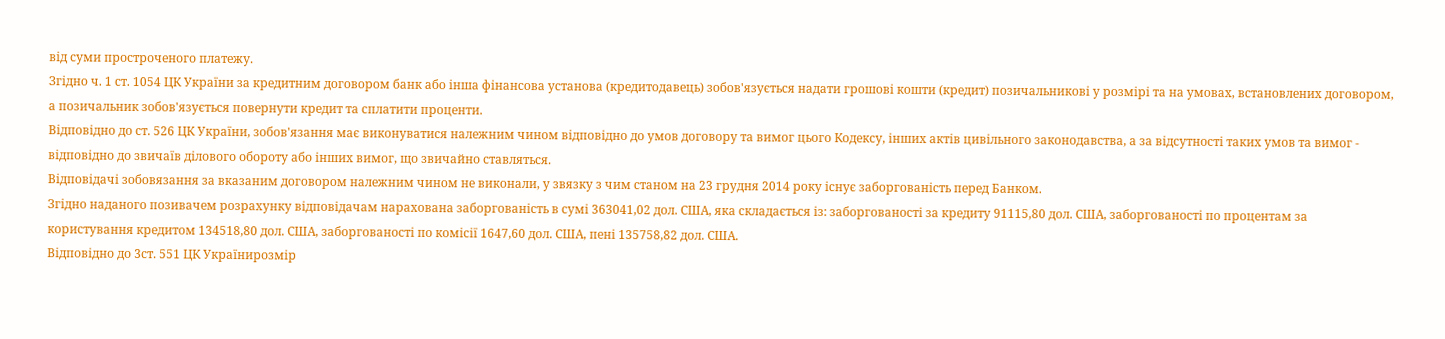від суми простроченого платежу.
Згідно ч. 1 ст. 1054 ЦК України за кредитним договором банк або інша фінансова установа (кредитодавець) зобов'язується надати грошові кошти (кредит) позичальникові у розмірі та на умовах, встановлених договором, а позичальник зобов'язується повернути кредит та сплатити проценти.
Відповідно до ст. 526 ЦК України, зобов'язання має виконуватися належним чином відповідно до умов договору та вимог цього Кодексу, інших актів цивільного законодавства, а за відсутності таких умов та вимог - відповідно до звичаїв ділового обороту або інших вимог, що звичайно ставляться.
Відповідачі зобовязання за вказаним договором належним чином не виконали, у звязку з чим станом на 23 грудня 2014 року існує заборгованість перед Банком.
Згідно наданого позивачем розрахунку відповідачам нарахована заборгованість в сумі 363041,02 дол. США, яка складається із: заборгованості за кредиту 91115,80 дол. США, заборгованості по процентам за користування кредитом 134518,80 дол. США, заборгованості по комісії 1647,60 дол. США, пені 135758,82 дол. США.
Відповідно до 3ст. 551 ЦК Українирозмір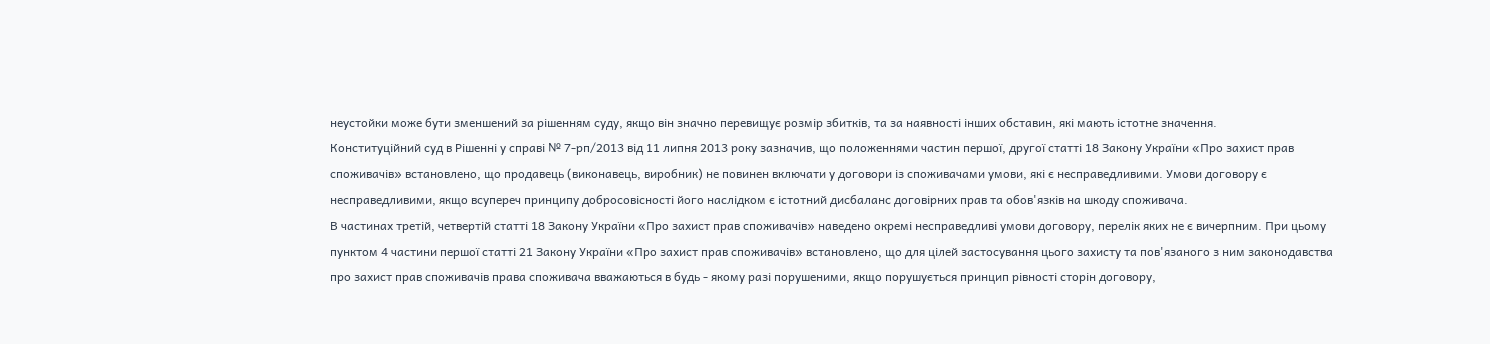неустойки може бути зменшений за рішенням суду, якщо він значно перевищує розмір збитків, та за наявності інших обставин, які мають істотне значення.
Конституційний суд в Рішенні у справі № 7-рп/2013 від 11 липня 2013 року зазначив, що положеннями частин першої, другої статті 18 Закону України «Про захист прав споживачів» встановлено, що продавець (виконавець, виробник) не повинен включати у договори із споживачами умови, які є несправедливими. Умови договору є несправедливими, якщо всупереч принципу добросовісності його наслідком є істотний дисбаланс договірних прав та обов'язків на шкоду споживача.
В частинах третій, четвертій статті 18 Закону України «Про захист прав споживачів» наведено окремі несправедливі умови договору, перелік яких не є вичерпним. При цьому пунктом 4 частини першої статті 21 Закону України «Про захист прав споживачів» встановлено, що для цілей застосування цього захисту та пов'язаного з ним законодавства про захист прав споживачів права споживача вважаються в будь - якому разі порушеними, якщо порушується принцип рівності сторін договору,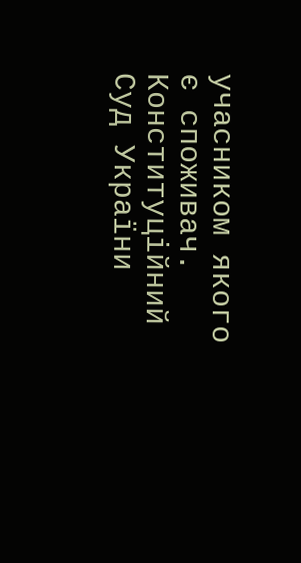учасником якого є споживач.
Конституційний Суд України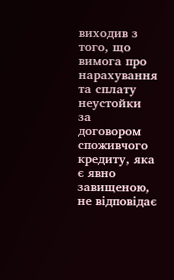виходив з того, що вимога про нарахування та сплату неустойки за договором споживчого кредиту, яка є явно завищеною, не відповідає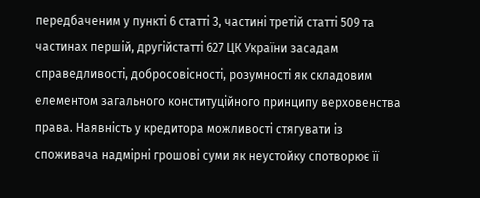передбаченим у пункті 6 статті 3, частині третій статті 509 та частинах першій, другійстатті 627 ЦК України засадам справедливості, добросовісності, розумності як складовим елементом загального конституційного принципу верховенства права. Наявність у кредитора можливості стягувати із споживача надмірні грошові суми як неустойку спотворює її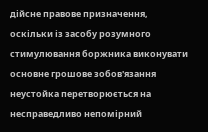дійсне правове призначення, оскільки із засобу розумного стимулювання боржника виконувати основне грошове зобов'язання неустойка перетворюється на несправедливо непомірний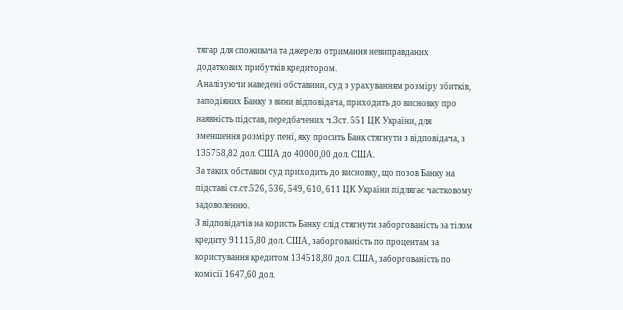тягар для споживача та джерело отримання невиправданих додаткових прибутків кредитором.
Аналізуючи наведені обставини, суд з урахуванням розміру збитків, заподіяних Банку з вини відповідача, приходить до висновку про наявність підстав, передбачених ч.3ст. 551 ЦК України, для зменшення розміру пені, яку просить Банк стягнути з відповідача, з 135758,82 дол. США до 40000,00 дол. США.
За таких обставин суд приходить до висновку, що позов Банку на підставі ст.ст.526, 536, 549, 610, 611 ЦК України підлягає частковому задоволенню.
З відповідачів на користь Банку слід стягнути заборгованість за тілом кредиту 91115,80 дол. США, заборгованість по процентам за користування кредитом 134518,80 дол. США, заборгованість по комісії 1647,60 дол.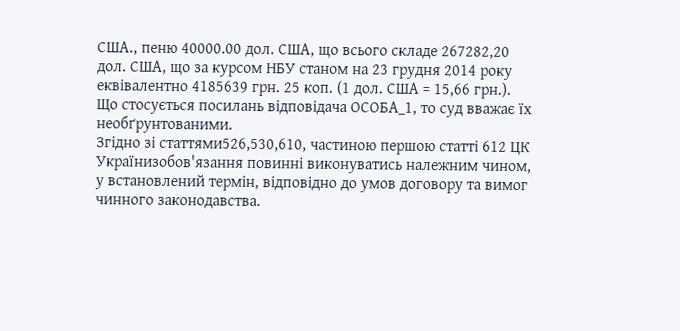США., пеню 40000.00 дол. США, що всього складе 267282,20 дол. США, що за курсом НБУ станом на 23 грудня 2014 року еквівалентно 4185639 грн. 25 коп. (1 дол. США = 15,66 грн.).
Що стосується посилань відповідача ОСОБА_1, то суд вважає їх необґрунтованими.
Згідно зі статтями526,530,610, частиною першою статті 612 ЦК Українизобов'язання повинні виконуватись належним чином, у встановлений термін, відповідно до умов договору та вимог чинного законодавства.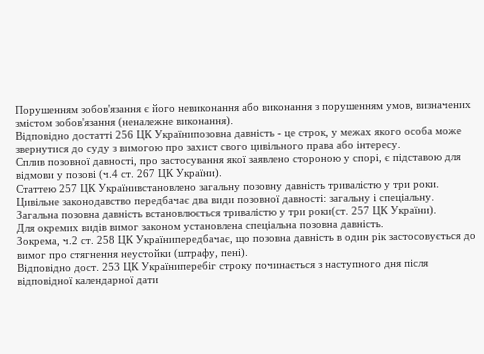Порушенням зобов'язання є його невиконання або виконання з порушенням умов, визначених змістом зобов'язання (неналежне виконання).
Відповідно достатті 256 ЦК Українипозовна давність - це строк, у межах якого особа може звернутися до суду з вимогою про захист свого цивільного права або інтересу.
Сплив позовної давності, про застосування якої заявлено стороною у спорі, є підставою для відмови у позові (ч.4 ст. 267 ЦК України).
Статтею 257 ЦК Українивстановлено загальну позовну давність тривалістю у три роки.
Цивільне законодавство передбачає два види позовної давності: загальну і спеціальну.
Загальна позовна давність встановлюється тривалістю у три роки(ст. 257 ЦК України).
Для окремих видів вимог законом установлена спеціальна позовна давність.
Зокрема, ч.2 ст. 258 ЦК Українипередбачає, що позовна давність в один рік застосовується до вимог про стягнення неустойки (штрафу, пені).
Відповідно дост. 253 ЦК Україниперебіг строку починається з наступного дня після відповідної календарної дати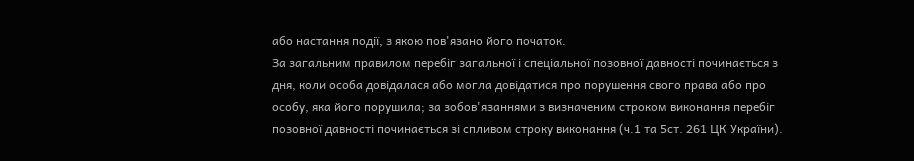або настання події, з якою пов'язано його початок.
За загальним правилом перебіг загальної і спеціальної позовної давності починається з дня, коли особа довідалася або могла довідатися про порушення свого права або про особу, яка його порушила; за зобов'язаннями з визначеним строком виконання перебіг позовної давності починається зі спливом строку виконання (ч.1 та 5ст. 261 ЦК України).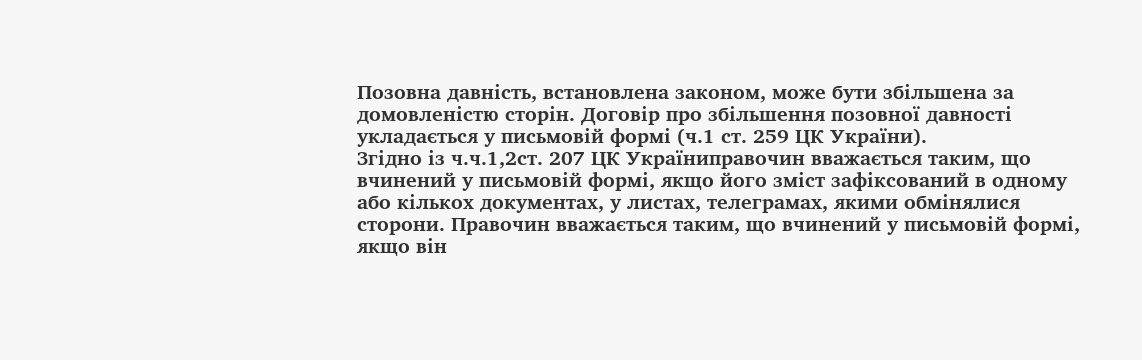Позовна давність, встановлена законом, може бути збільшена за домовленістю сторін. Договір про збільшення позовної давності укладається у письмовій формі (ч.1 ст. 259 ЦК України).
Згідно із ч.ч.1,2ст. 207 ЦК Україниправочин вважається таким, що вчинений у письмовій формі, якщо його зміст зафіксований в одному або кількох документах, у листах, телеграмах, якими обмінялися сторони. Правочин вважається таким, що вчинений у письмовій формі, якщо він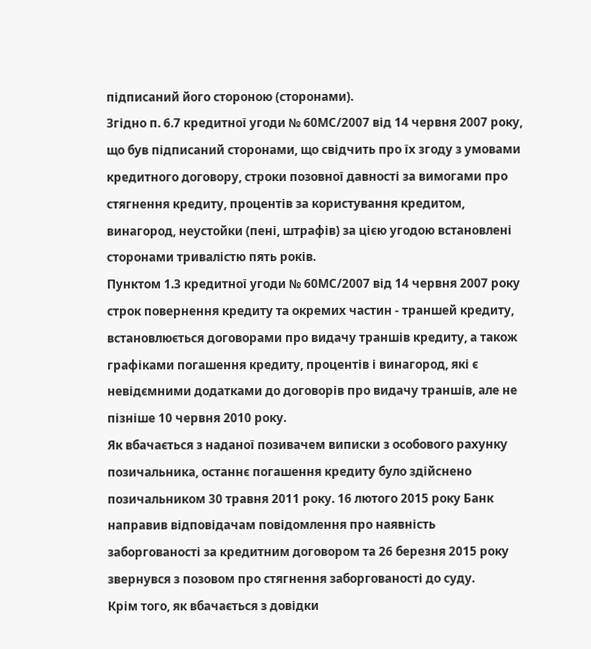підписаний його стороною (сторонами).
Згідно п. 6.7 кредитної угоди № 60МС/2007 від 14 червня 2007 року, що був підписаний сторонами, що свідчить про їх згоду з умовами кредитного договору, строки позовної давності за вимогами про стягнення кредиту, процентів за користування кредитом, винагород, неустойки (пені, штрафів) за цією угодою встановлені сторонами тривалістю пять років.
Пунктом 1.3 кредитної угоди № 60МС/2007 від 14 червня 2007 року строк повернення кредиту та окремих частин - траншей кредиту, встановлюється договорами про видачу траншів кредиту, а також графіками погашення кредиту, процентів і винагород, які є невідємними додатками до договорів про видачу траншів, але не пізніше 10 червня 2010 року.
Як вбачається з наданої позивачем виписки з особового рахунку позичальника, останнє погашення кредиту було здійснено позичальником 30 травня 2011 року. 16 лютого 2015 року Банк направив відповідачам повідомлення про наявність заборгованості за кредитним договором та 26 березня 2015 року звернувся з позовом про стягнення заборгованості до суду.
Крім того, як вбачається з довідки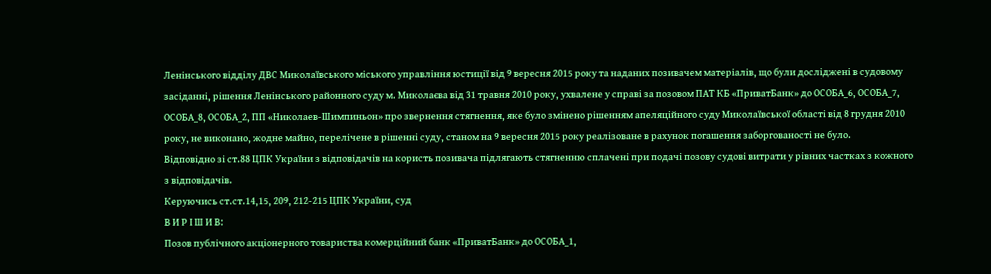Ленінського відділу ДВС Миколаївського міського управління юстиції від 9 вересня 2015 року та наданих позивачем матеріалів, що були досліджені в судовому засіданні, рішення Ленінського районного суду м. Миколаєва від 31 травня 2010 року, ухвалене у справі за позовом ПАТ КБ «ПриватБанк» до ОСОБА_6, ОСОБА_7, ОСОБА_8, ОСОБА_2, ПП «Николаев-Шимпиньон» про звернення стягнення, яке було змінено рішенням апеляційного суду Миколаївської області від 8 грудня 2010 року, не виконано, жодне майно, перелічене в рішенні суду, станом на 9 вересня 2015 року реалізоване в рахунок погашення заборгованості не було.
Відповідно зі ст.88 ЦПК України з відповідачів на користь позивача підлягають стягненню сплачені при подачі позову судові витрати у рівних частках з кожного з відповідачів.
Керуючись ст.ст.14,15, 209, 212-215 ЦПК України, суд
В И Р І Ш И В:
Позов публічного акціонерного товариства комерційний банк «ПриватБанк» до ОСОБА_1,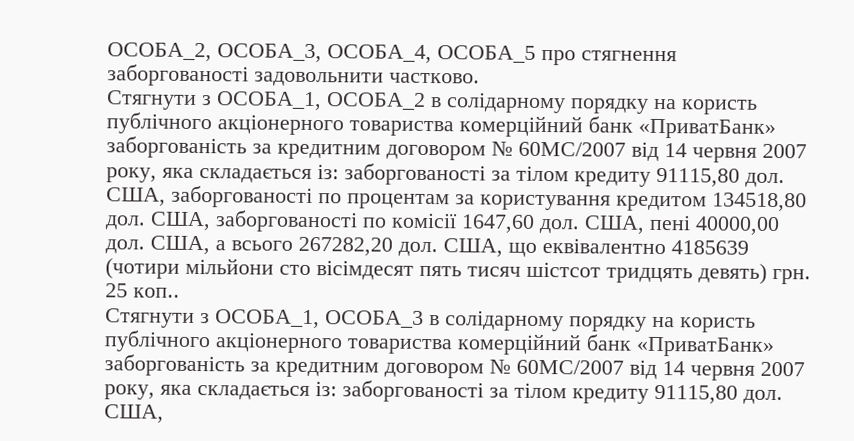ОСОБА_2, ОСОБА_3, ОСОБА_4, ОСОБА_5 про стягнення заборгованості задовольнити частково.
Стягнути з ОСОБА_1, ОСОБА_2 в солідарному порядку на користь публічного акціонерного товариства комерційний банк «ПриватБанк» заборгованість за кредитним договором № 60МС/2007 від 14 червня 2007 року, яка складається із: заборгованості за тілом кредиту 91115,80 дол. США, заборгованості по процентам за користування кредитом 134518,80 дол. США, заборгованості по комісії 1647,60 дол. США, пені 40000,00 дол. США, а всього 267282,20 дол. США, що еквівалентно 4185639 (чотири мільйони сто вісімдесят пять тисяч шістсот тридцять девять) грн. 25 коп..
Стягнути з ОСОБА_1, ОСОБА_3 в солідарному порядку на користь публічного акціонерного товариства комерційний банк «ПриватБанк» заборгованість за кредитним договором № 60МС/2007 від 14 червня 2007 року, яка складається із: заборгованості за тілом кредиту 91115,80 дол. США,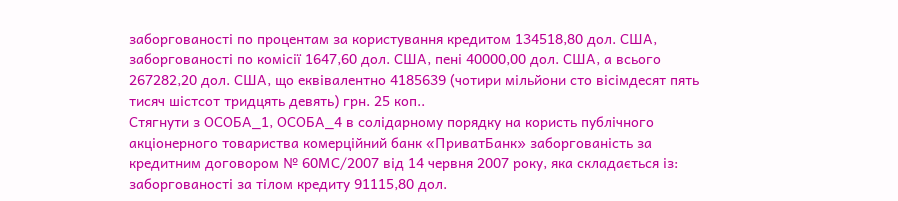заборгованості по процентам за користування кредитом 134518,80 дол. США, заборгованості по комісії 1647,60 дол. США, пені 40000,00 дол. США, а всього 267282,20 дол. США, що еквівалентно 4185639 (чотири мільйони сто вісімдесят пять тисяч шістсот тридцять девять) грн. 25 коп..
Стягнути з ОСОБА_1, ОСОБА_4 в солідарному порядку на користь публічного акціонерного товариства комерційний банк «ПриватБанк» заборгованість за кредитним договором № 60МС/2007 від 14 червня 2007 року, яка складається із: заборгованості за тілом кредиту 91115,80 дол.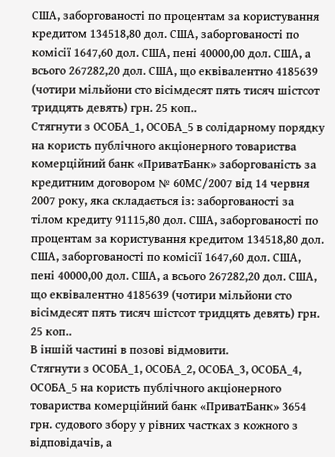США, заборгованості по процентам за користування кредитом 134518,80 дол. США, заборгованості по комісії 1647,60 дол. США, пені 40000,00 дол. США, а всього 267282,20 дол. США, що еквівалентно 4185639 (чотири мільйони сто вісімдесят пять тисяч шістсот тридцять девять) грн. 25 коп..
Стягнути з ОСОБА_1, ОСОБА_5 в солідарному порядку на користь публічного акціонерного товариства комерційний банк «ПриватБанк» заборгованість за кредитним договором № 60МС/2007 від 14 червня 2007 року, яка складається із: заборгованості за тілом кредиту 91115,80 дол. США, заборгованості по процентам за користування кредитом 134518,80 дол. США, заборгованості по комісії 1647,60 дол. США, пені 40000,00 дол. США, а всього 267282,20 дол. США, що еквівалентно 4185639 (чотири мільйони сто вісімдесят пять тисяч шістсот тридцять девять) грн. 25 коп..
В іншій частині в позові відмовити.
Стягнути з ОСОБА_1, ОСОБА_2, ОСОБА_3, ОСОБА_4, ОСОБА_5 на користь публічного акціонерного товариства комерційний банк «ПриватБанк» 3654 грн. судового збору у рівних частках з кожного з відповідачів, а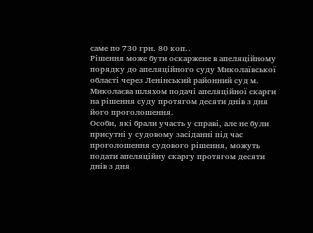саме по 730 грн. 80 коп..
Рішення може бути оскаржене в апеляційному порядку до апеляційного суду Миколаївської області через Ленінський районний суд м. Миколаєва шляхом подачі апеляційної скарги на рішення суду протягом десяти днів з дня його проголошення.
Особи, які брали участь у справі, але не були присутні у судовому засіданні під час проголошення судового рішення, можуть подати апеляційну скаргу протягом десяти днів з дня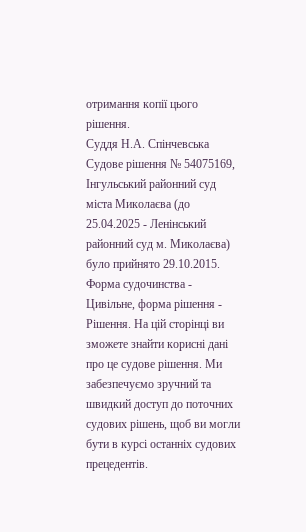отримання копії цього рішення.
Суддя Н.А. Спінчевська
Судове рішення № 54075169, Інгульський районний суд міста Миколаєва (до 25.04.2025 - Ленінський районний суд м. Миколаєва) було прийнято 29.10.2015. Форма судочинства - Цивільне, форма рішення - Рішення. На цій сторінці ви зможете знайти корисні дані про це судове рішення. Ми забезпечуємо зручний та швидкий доступ до поточних судових рішень, щоб ви могли бути в курсі останніх судових прецедентів.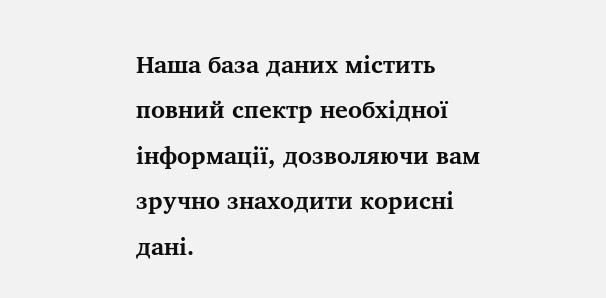Наша база даних містить повний спектр необхідної інформації, дозволяючи вам зручно знаходити корисні дані.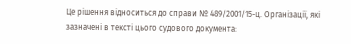Це рішення відноситься до справи № 489/2001/15-ц. Організації, які зазначені в тексті цього судового документа: